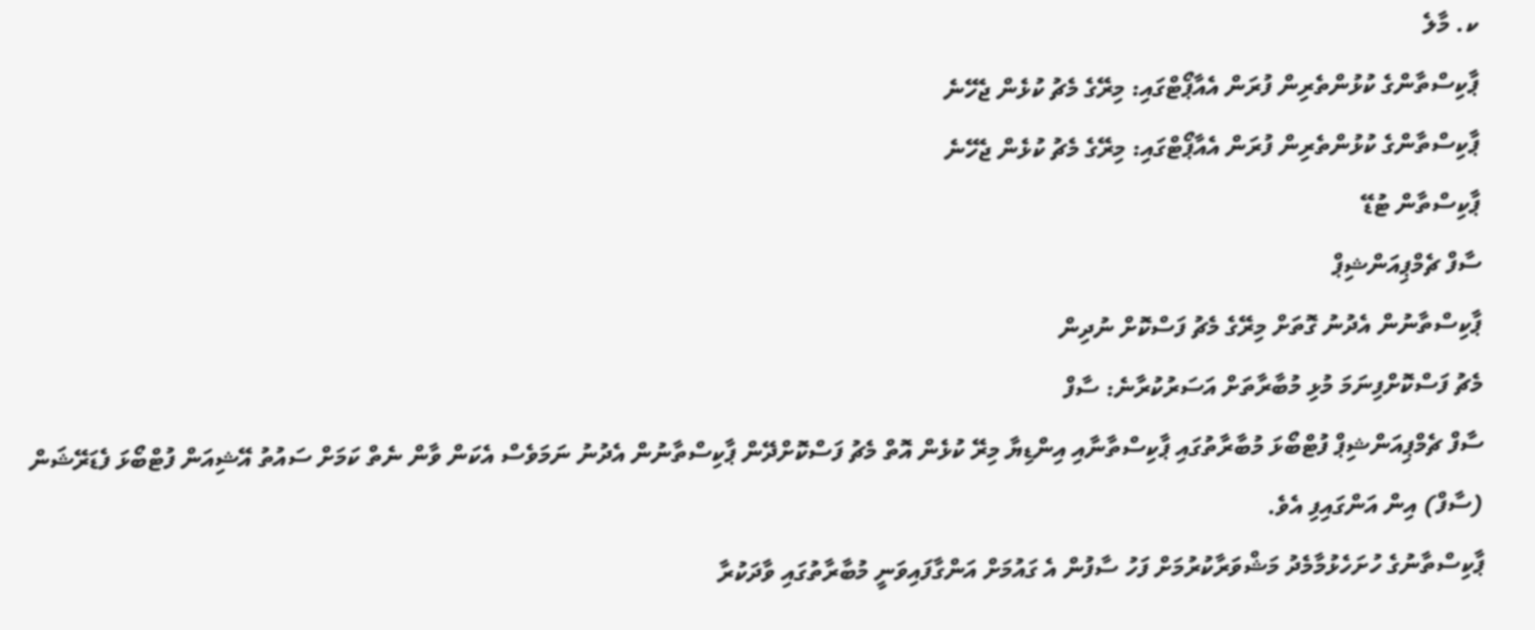ކ. މާލެ
ޕާކިސްތާންގެ ކުޅުންތެރިން ފުރަން އެއާޕޯޓްގައި: މިރޭގެ މެޗު ކުޅެން ޖެހޭނެ
ޕާކިސްތާންގެ ކުޅުންތެރިން ފުރަން އެއާޕޯޓްގައި: މިރޭގެ މެޗު ކުޅެން ޖެހޭނެ
ޕާކިސްތާން ޓުޑޭ
ސާފް ޗެމްޕިއަންޝިޕް
ޕާކިސްތާނުން އެދުނު ގޮތަށް މިރޭގެ މެޗު ފަސްކޮށް ނުދިން
މެޗު ފަސްކޮށްފިނަމަ މުޅި މުބާރާތަށް އަސަރުކުރާނެ: ސާފް
ސާފް ޗެމްޕިއަންޝިޕް ފުޓްބޯޅަ މުބާރާތުގައި ޕާކިސްތާނާއި އިންޑިޔާ މިރޭ ކުޅެން އޮތް މެޗު ފަސްކޮށްދޭން ޕާކިސްތާނުން އެދުނު ނަމަވެސް އެކަން ވާން ނެތް ކަމަށް ސައުތު އޭޝިއަން ފުޓްބޯޅަ ފެޑަރޭޝަން (ސާފް) އިން އަންގައިފި އެވެ.
ޕާކިސްތާނުގެ ހުށަހެޅުމާމެދު މަޝްވަރާކުރުމަށް ފަހު ސާފުން އެ ގައުމަށް އަންގާފައިވަނީ މުބާރާތުގައި ވާދަކުރާ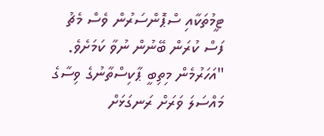ޓީމުތަކާއި ސްޕޮންސަރުން ވެސް މެޗު ފަސް ކުރަން ބޭނުން ނުވާ ކަމަށެވެ.
"އަހަރުމެން މިތިބީ ޕާކިސްތާނުގެ ވިސާގެ މައްސަލަ ވަރަށް ރަނގަޅަށް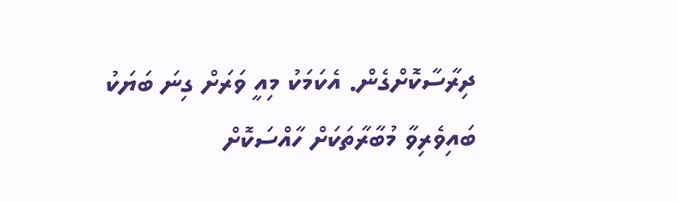ދިރާސާކޮށްގެން. އެކަމަކު މިއީ ވަރަށް ގިނަ ބަޔަކު ބައިވެރިވާ މުބާރާތަކަށް ހާއްސަކޮށް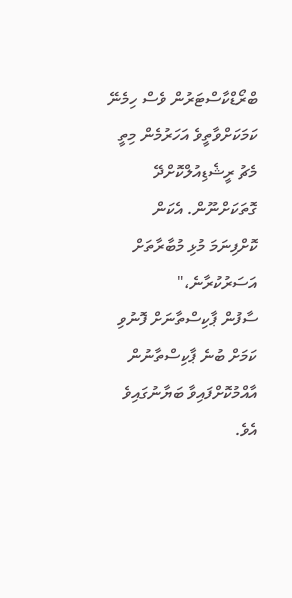ބްރޯޑްކާސްޓަރުން ވެސް ހިމެނޭ ކަމަކަށްވާތީވެ އަހަރުމެން މިތީ މެޗު ރީޝެޑިއުލްކޮށްދޭ ގޮތަކަށްނޫން. އެކަން ކޮށްފިނަމަ މުޅި މުބާރާތަށް އަސަރުކުރާނެ،"
ސާފުން ޕާކިސްތާނަށް ފޮނުވި ކަމަށް ބުނެ ޕާކިސްތާނުން އާއްމުކޮށްފައިވާ ބަޔާނުގައިވެ އެވެ.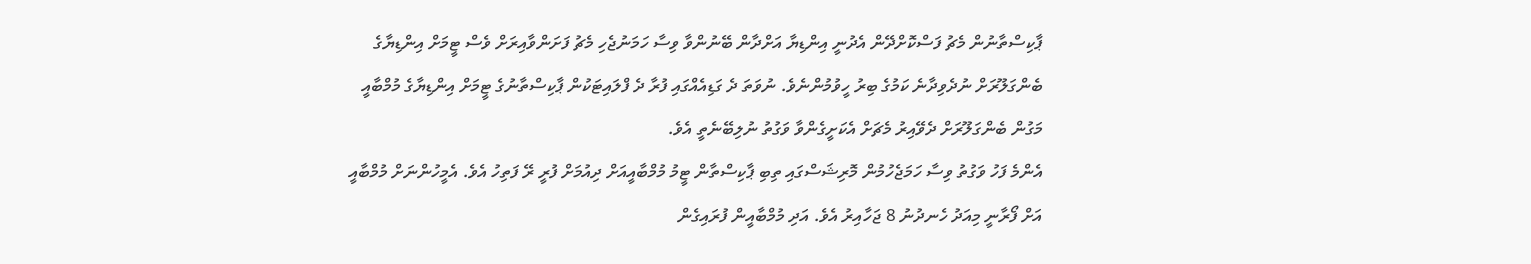ޕާކިސްތާނުން މެޗު ފަސްކޮށްދޭން އެދުނީ އިންޑިޔާ އަށްދާން ބޭނުންވާ ވިސާ ހަމަނުޖެހި މެޗު ފަށަންވާއިރަށް ވެސް ޓީމަށް އިންޑިޔާގެ ބެންގަލޫރަށް ނުދެވިދާނެ ކަމުގެ ބިރު ހީވުމުންނެވެ. ނުވަތަ ދެ ގަޑިއެއްގައި ފުރާ ދެ ފްލައިޓަކުން ޕާކިސްތާނުގެ ޓީމަށް އިންޑިޔާގެ މުމްބާއީ މަގުން ބެންގަލޫރަށް ދެވޭއިރު މެޗަށް އެކަށީގެންވާ ވަގުތު ނުލިބޭނެތީ އެވެ.
އެންމެ ފަހު ވަގުތު ވިސާ ހަމަޖެހުމުން މޮރިޝަސްގައި ތިބި ޕާކިސްތާން ޓީމު މުމްބާއީއަށް ދިއުމަށް ފުރީ ރޭ ފަތިހު އެވެ. އެމީހުންނަށް މުމްބާއީ އަށް ފޯރާނީ މިއަދު ހެނދުނު 8 ޖަހާއިރު އެވެ. އަދި މުމްބާއީން ފުރައިގެން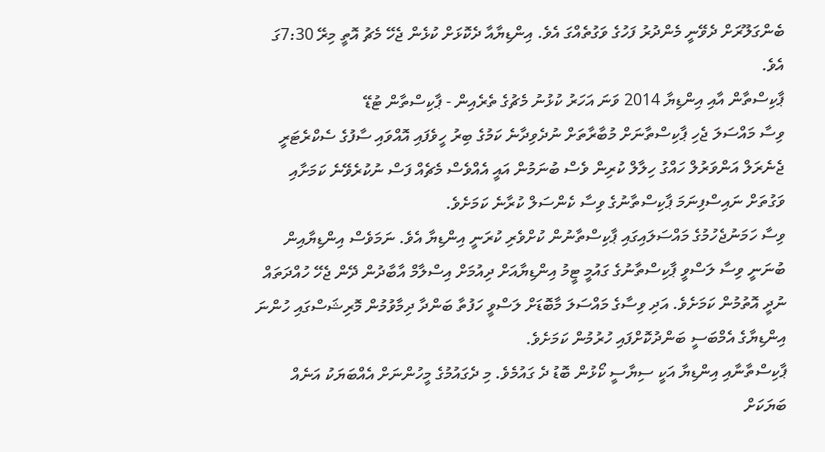ބެންގަލޫރަށް ދެވޭނީ މެންދުރު ފަހުގެ ވަގުތެއްގަ އެވެ. އިންޑިޔާއާ ދެކޮޅަށް ކުޅެން ޖެހޭ މެޗު އޮތީ މިރޭ 7:30ގަ އެވެ.
ޕާކިސްތާން އާއި އިންޑިޔާ 2014 ވަނަ އަހަރު ކުޅުނު މެޗުގެ ތެރެއިން - ޕާކިސްތާން ޓުޑޭ
ވިސާ މައްސަލަ ޖެހި ޕާކިސްތާނަށް މުބާރާތަށް ނުދެވިދާނެ ކަމުގެ ބިރު ހީވެފައި އޮއްވައި ސާފުގެ ސެކްރެޓަރީ ޖެނެރަލް އަންވަރުލް ހައްގު ހިލާލް ކުރިން ވެސް ބުނަމުން އައީ އެއްވެސް މެޗެއް ފަސް ނުކުރެވޭނެ ކަމަށާއި ވަގުތަށް ނައިސްފިނަމަ ޕާކިސްތާނުގެ ވިސާ ކެންސަލް ކުރާނެ ކަމަށެވެ.
ވިސާ ހަމަނުޖެހުމުގެ މައްސަލައިގައި ޕާކިސްތާނުން ކުށްވެރި ކުރަނީ އިންޑިޔާ އެވެ. ނަމަވެސް އިންޑިޔާއިން ބުނަނީ ވިސާ ލަސްވީ ޕާކިސްތާނުގެ ގައުމީ ޓީމު އިންޑިޔާއަށް ދިއުމަށް އިސްލާމް އާބާދުން ދޭން ޖެހޭ ހުއްދަތައް ނުދީ އޮތުމުން ކަމަށެވެ. އަދި ވިސާގެ މައްސަލަ މާބޮޑަށް ލަސްވީ ހަފުތާ ބަންދާ ދިމާވުމުން މޮރިޝަސްގައި ހުންނަ އިންޑިޔާގެ އެމްބަސީ ބަންދުކޮށްފައި ހުރުމުން ކަމަށެވެ.
ޕާކިސްތާނާއި އިންޑިޔާ އަކީ ސިޔާސީ ކޯޅުން ބޮޑު ދެ ގައުމެވެ. މި ދެގައުމުގެ މީހުންނަށް އެއްބަޔަކު އަނެއް ބަޔަކަށް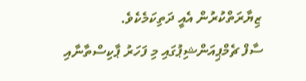ޒިޔާރަތްކުރުން އެއީ ދަތިކަމެކެވެ.
ސާފް ޗެމްޕިއަންޝިޕުގައި މި ފަހަރު ޕާކިސްތާނާއި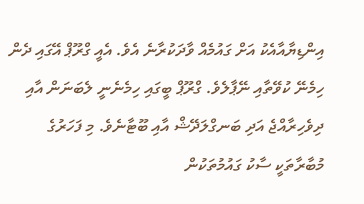އިންޑިޔާއާއެކު އަށް ގައުމެއް ވާދަކުރާނެ އެވެ. އެއީ ގްރޫޕް އޭގައި ދެން ހިމެނޭ ކުވޭތާއި ނޭޕާލެވެ. ގްރޫޕް ބީގައި ހިމެނެނީ ލެބަނަން އާއި ދިވެހިރާއްޖެ އަދި ބަނގްލަދޭޝް އާއި ބޫޓާނެވެ. މި ފަހަރުގެ މުބާރާތަކީ ސާކު ގައުމުތަކުން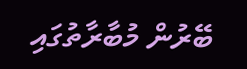ބޭރުން މުބާރާތުގައި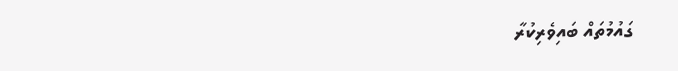ގައުމުތައް ބައިވެރިކުރާ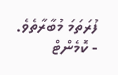ފުރަތަމަ މުބާރާތެވެ.
- ކޮމެންޓް